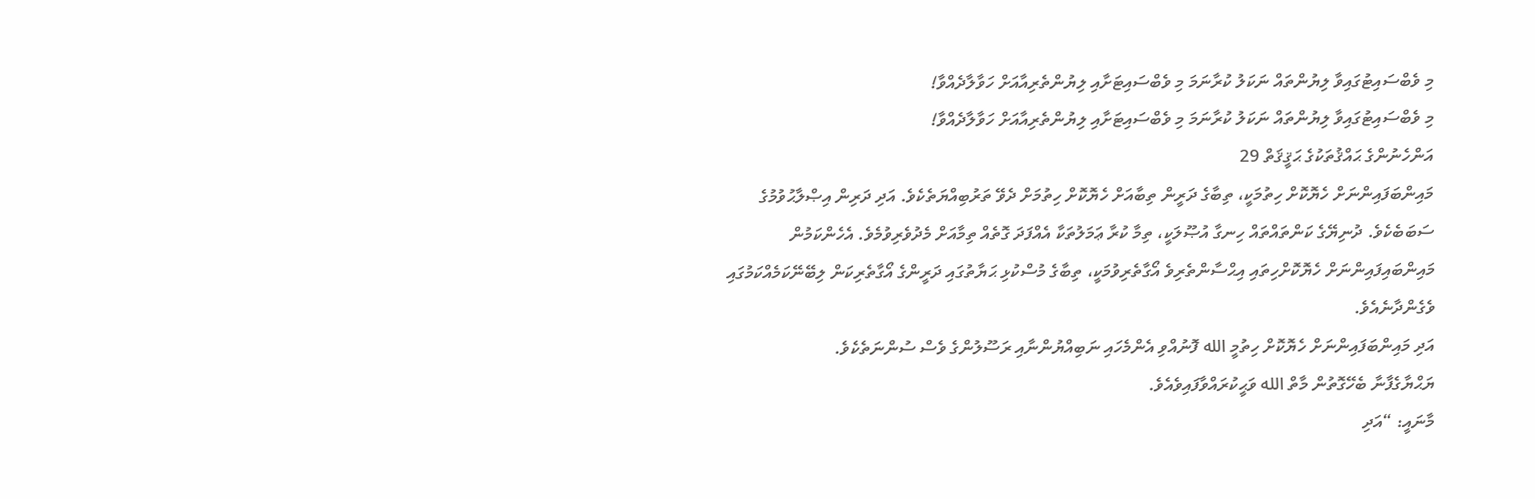މި ވެބްސައިޓުގައިވާ ލިޔުންތައް ނަކަލު ކުރާނަމަ މި ވެބްސައިޓަށާއި ލިޔުންތެރިއާއަށް ހަވާލާދެއްވާ!
މި ވެބްސައިޓުގައިވާ ލިޔުންތައް ނަކަލު ކުރާނަމަ މި ވެބްސައިޓަށާއި ލިޔުންތެރިއާއަށް ހަވާލާދެއްވާ!
އަންހެނުންގެ ޙައްޤުތަކުގެ ޙަޤީޤަތް 29
މައިންބަފައިންނަށް ހެޔޮކޮށް ހިތުމަކީ، ތިބާގެ ދަރީން ތިބާއަށް ހެޔޮކޮށް ހިތުމަށް ދެވޭ ތަރުބިއްޔަތެކެވެ. އަދި ދަރިން އިޞްލާޙުވުމުގެ ސަބަބެކެވެ. ދުނިޔޭގެ ކަންތައްތައް ހިނގާ އުޞޫލަކީ، ތިމާ ކުރާ ޢަމަލުތަކާ އެއްފަދަ ގޮތެއް ތިމާއަށް މެދުވެރިވުމެވެ. އެހެންކަމުން މައިންބައިފައިންނަށް ހެޔޮކޮށްހިތައި އިޙްސާންތެރިވެ އޯގާތެރިވުމަކީ، ތިބާގެ މުސްކުޅި ޙަޔާތުގައި ދަރީންގެ އޯގާތެރިކަން ލިބޭނޭކަމެއްކަމުގައި ވެގެންދާނެއެވެ.
އަދި މައިންބަފައިންނަށް ހެޔޮކޮށް ހިތުމީ الله ފޮނުއްވި އެންމެހައި ނަބިއްޔުންނާއި ރަސޫލުންގެ ވެސް ސުންނަތެކެވެ.
ޔަޙްޔާގެފާނާ ބެހޭގޮތުން މާތް الله ވަޙީކުރައްވާފައިވެއެވެ.
މާނައީ: “އަދި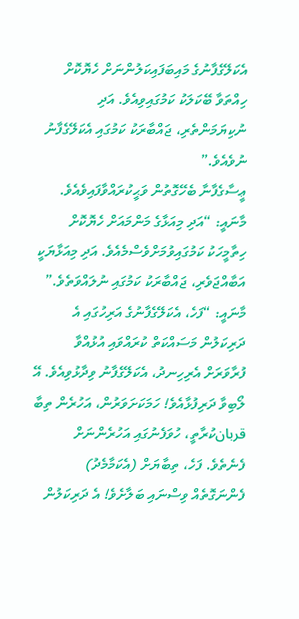އެކަލޭގެފާނުގެ މައިބަފައިކަލުންނަށް ހެޔޮކޮށް ހިއްތަވާ ބޭކަލަކު ކަމުގައިވިއެވެ. އަދި ނުކިޔަމަންތެރި، ޖައްބާރަކު ކަމުގައި އެކަލޭގެފާނު ނުވެއެވެ.”
ޢީސާގެފާނާ ބެހޭގޮތުން ވަޙީކުރައްވާފައިވެއެވެ.
މާނައީ: “އަދި މިއަޅާގެ މަންމައަށް ހެޔޮކޮށް ހިތާމީހަކު ކަމުގައިވުމަށްވެސްމެއެވެ. އަދި މިއަޅާޔަކީ އަބާއްޖަވެރި، ޖައްބާރަކު ކަމުގައި ނުލައްވަތެވެ.”
މާނައީ: “ފަހެ، އެކަލޭގެފާނުގެ އަރިހުގައި އެ ދަރިކަލުން މަސައްކަތް ކުރައްވައި އުޅުއްވާ ފުރާވަރަށް އެރިހިނދު، އެކަލޭގެފާނު ވިދާޅުވިއެވެ. އޭ ލޯބިވާ ދަރިފުޅާއެވެ! ހަމަކަށަވަރުން، އަހުރެން ތިބާ قربانކުރާތީ، ހުވަފެނުގައި އަހުރެންނަށް ފެނެތެވެ. ފަހެ، ތިބާޔަށް (އެކަމާމެދު) ފެންނަގޮތެއް ވިސްނައި ބަލާށެވެ! އެ ދަރިކަލުން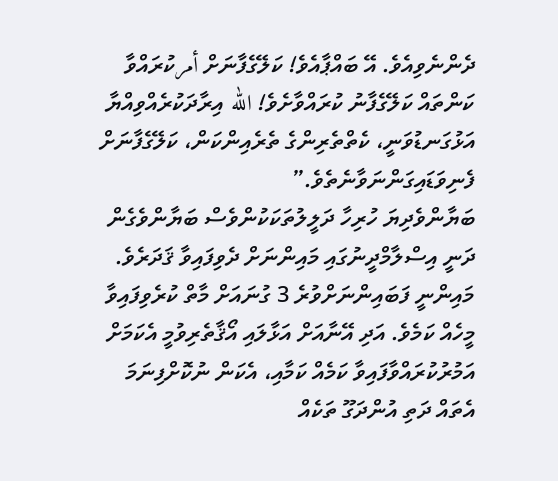ދެންނެވިއެވެ. އޭ ބައްޕާއެވެ! ކަލޭގެފާނަށް أمرކުރައްވާ ކަންތައް ކަލޭގެފާނު ކުރައްވާށެވެ! الله އިރާދަކުރެއްވިއްޔާ އަޅުގަނޑުވަނީ، ކެތްތެރިންގެ ތެރެއިންކަން، ކަލޭގެފާނަށް ފެނިވަޑައިގަންނަވާނެތެވެ.”
ބަޔާންވެދިޔަ ހުރިހާ ދަލީލުތަކަކުންވެސް ބަޔާންވެގެން ދަނީ އިސްލާމްދީނުގައި މައިންނަށް ދެވިފައިވާ ޤަދަރެވެ. މައިންނީ ފަބައިންނަށްވުރެ 3 ގުނައަށް މާތް ކުރެވިފައިވާ މީހެއް ކަމެވެ. އަދި އޭނާއަށް އަޅާލައި އޯޤާތެރިވުމީ އެކަމަށް އަމުރުކުރައްވާފައިވާ ކަމެއް ކަމާއި، އެކަން ނުކޮށްފިނަމަ އެތައް ދަތި އުންދަގޫ ތަކެއް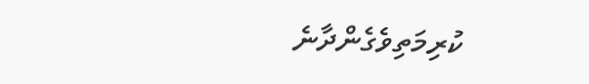ކުރިމަތިވެގެންދާނެ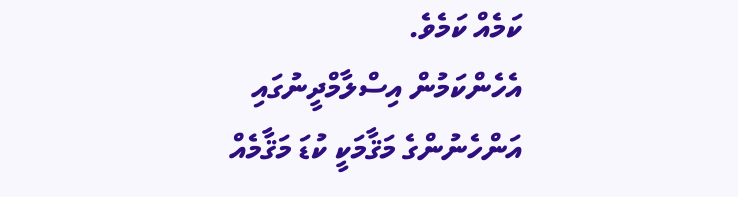ކަމެއް ކަމެވެ.
އެހެންކަމުން އިސްލާމްދީނުގައި އަންހެނުންގެ މަޤާމަކީ ކުޑަ މަޤާމެއް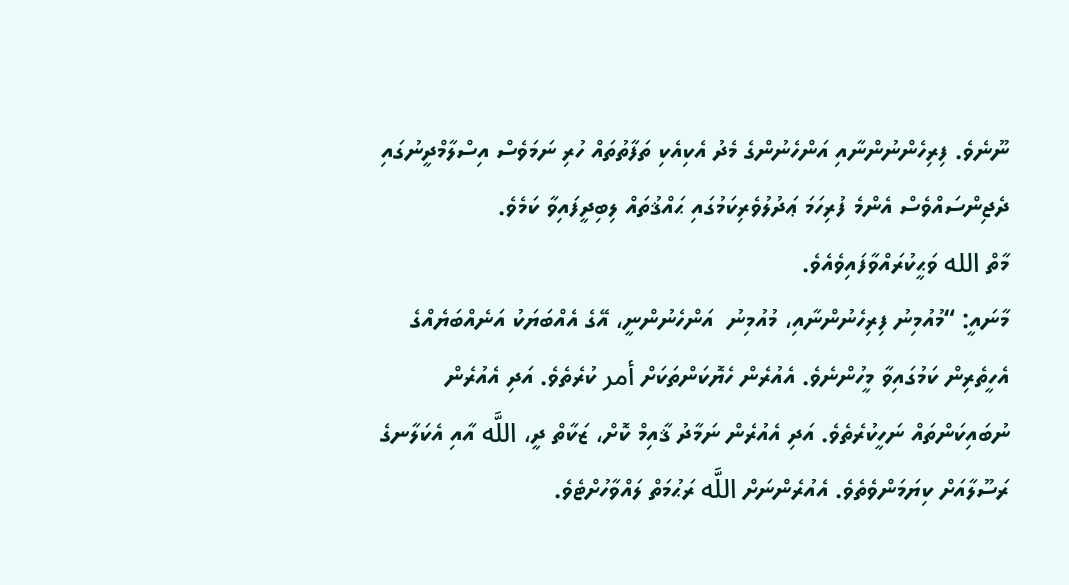ނޫނެވެ. ފިރިހެންނުންނާއި އަންހެނުންގެ މެދު އެކިއެކި ތަފާތުތައް ހުރި ނަމަވެސް އިސްލާމްދީނުގައި ދެޖިންސައްވެސް އެންމެ ފުރިހަމަ ޢަދުލުވެރިކަމުގައި ޙައްޤުތައް ލިބިދީފައިވާ ކަމެވެ.
މާތް الله ވަޙީކުރައްވާފައިވެއެވެ.
މާނައީ: “މުއުމިނު ފިރިހެނުންނާއި، މުއުމިނު  އަންހެނުންނީ، އޭގެ އެއްބަޔަކު އަނެއްބަޔެއްގެ އެހީތެރިން ކަމުގައިވާ މީހުންނެވެ. އެއުރެން ހެޔޮކަންތަކަށް أمر ކުރެތެވެ. އަދި އެއުރެން ނުބައިކަންތައް ނަހީކުރެތެވެ. އަދި އެއުރެން ނަމާދު ޤާއިމް ކޮށް، ޒަކާތް ދީ، اللَّه އާއި އެކަލާނގެ ރަސޫލާއަށް ކިޔަމަންވެތެވެ. އެއުރެންނަށް اللَّه ރަޙުމަތް ލައްވާހުށްޓެވެ.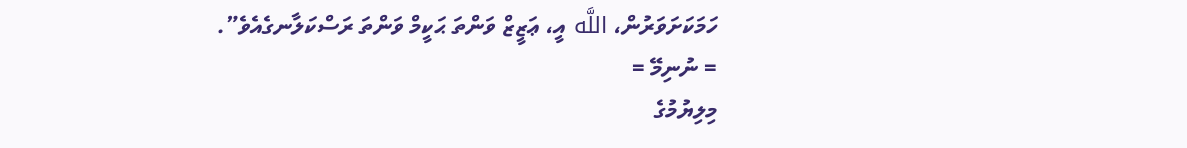ހަމަކަށަވަރުން، اللَّه އީ، ޢަޒީޒް ވަންތަ ޙަކީމް ވަންތަ ރަސްކަލާނގެއެވެ”.
= ނުނިމޭ =
މިލިޔުމުގެ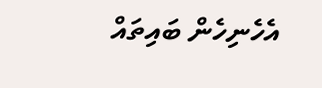އެހެނިހެން ބައިތައް